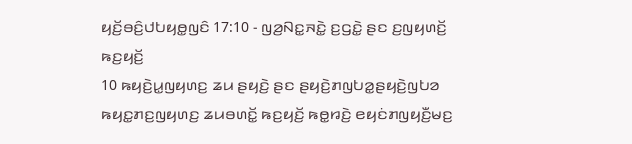ꤟꤢꤩ꤬ꤋꤢꤨ꤬ꤓꤝꤟꤥ꤭ꤜꤢꤨ 17:10 - ꤜꤤ꤬ꤡꤢ꤭ꤏꤢꤧ꤭ ꤢ꤬ꤞꤢꤧ꤭ ꤔꤢ ꤢ꤬ꤜꤟꤛꤢꤩ꤬ ꤒꤢ꤬ꤟꤢꤩ꤬
10 ꤒꤟꤢꤧ꤬ꤣ꤭ꤜꤟꤛꤢ꤬ ꤘꤣ ꤔꤟꤢꤧ꤬ ꤔꤢ ꤔꤟꤢꤧ꤬ꤊꤜꤝꤤ꤭ꤔꤟꤢꤧ꤬ꤜꤝꤤ ꤒꤟꤢ꤭ꤊꤢ꤬ꤜꤟꤛꤢ꤬ ꤘꤣꤋꤛꤢꤩ꤭ ꤒꤢ꤬ꤟꤢꤩ꤬ ꤒꤥ꤭ꤙꤢꤧ꤬ ꤕꤟꤢꤦꤊꤜꤟꤢꤪ꤬ꤗꤢ꤬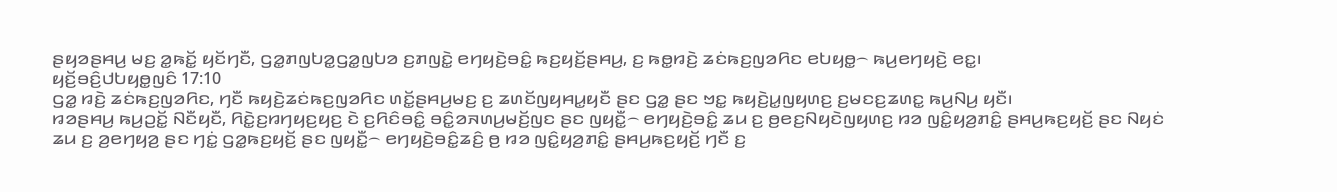ꤔꤟꤤꤔꤌꤣ꤬ ꤗꤢ꤬ ꤤ꤭ꤒꤢꤩ꤭ ꤟꤢꤩꤚꤢꤪ, ꤞꤤ꤭ꤊꤜꤝꤤ꤭ꤞꤤ꤭ꤜꤝꤤ ꤢ꤬ꤊꤜꤢꤧ꤭ ꤕꤚꤟꤢꤧ꤬ꤋꤢꤨ꤭ ꤒꤢ꤬ꤟꤢꤩ꤬ꤔꤌꤣ꤬, ꤢ꤬ ꤒꤥ꤭ꤙꤢꤧ꤬ ꤘꤢꤦꤒꤢ꤬ꤜꤤꤖꤢ ꤕꤝꤟꤥ꤭꤮ ꤒꤣ꤬ꤕꤚꤟꤢꤧ꤬ ꤕꤢ꤭꤯
ꤟꤢꤩ꤬ꤋꤢꤨ꤬ꤓꤝꤟꤥ꤭ꤜꤢꤨ 17:10
ꤞꤤ꤭ ꤙꤢꤧ꤬ ꤘꤢꤦꤒꤢ꤬ꤜꤤꤖꤢ, ꤚꤢꤪ ꤒꤟꤢꤧ꤬ꤘꤢꤦꤒꤢ꤬ꤜꤤꤖꤢ ꤛꤢꤩ꤭ꤔꤌꤣ꤬ꤗꤢ꤬ ꤢ꤬ ꤘꤛꤢꤩꤜꤟꤌꤣ꤭ꤟꤢꤪ ꤔꤢ ꤞꤤ꤭ ꤔꤢ ꤠꤢ꤭ ꤒꤟꤢꤧ꤬ꤣ꤭ꤜꤟꤛꤢ꤬ ꤢ꤬ꤗꤢꤢ꤬ꤘꤛꤢ꤭ ꤒꤣ꤬ꤡꤣ꤬ ꤟꤢꤪ꤯
ꤙꤤꤔꤌꤣ꤬ ꤒꤣ꤬ꤑꤢꤩ꤭ ꤡꤢꤪꤟꤢꤪ, ꤖꤢꤧ꤭ꤢ꤬ꤙꤚꤟꤢ꤬ꤟꤢ꤬ ꤢꤧ ꤢ꤬ꤖꤢꤨꤋꤢꤨ꤭ ꤋꤢꤨ꤭ꤤꤏꤛꤣ꤬ꤗꤢꤩ꤬ꤜꤢ ꤔꤢ ꤜꤟꤢꤪ꤭꤮ ꤕꤚꤟꤢꤧ꤬ꤋꤢꤨ꤭ ꤘꤣ ꤢ꤬ ꤥ꤬ꤕꤢ꤬ꤡꤟꤢꤧꤜꤟꤛꤢ꤬ ꤙꤤ ꤜꤢꤨ꤭ꤟꤤ꤬ꤊꤢꤨ꤭ ꤔꤌꤣ꤬ꤒꤢ꤬ꤟꤢꤩ꤬ ꤔꤢ ꤡꤟꤢꤦ ꤘꤣ ꤢ꤬ ꤤ꤬ꤕꤚꤟꤤ꤬ ꤔꤢ ꤚꤢꤦ꤭ ꤞꤤ꤭ꤒꤢ꤬ꤟꤢꤩ꤬ ꤔꤢ ꤜꤟꤢꤪ꤭꤮ ꤕꤚꤟꤢꤧ꤬ꤋꤢꤨ꤭ꤘꤢꤨ꤬ ꤥ꤬ ꤙꤤ ꤜꤢꤨ꤭ꤟꤤ꤬ꤊꤢꤨ꤭ ꤔꤌꤣ꤬ꤒꤢ꤬ꤟꤢꤩ꤬ ꤚꤢꤪ ꤢ꤬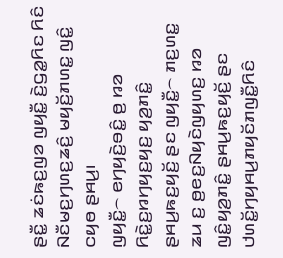ꤔꤢꤪ꤭ ꤘꤢꤦꤒꤢ꤬ꤜꤤ ꤜꤟꤢꤪ꤭ ꤢꤧ꤬ꤞꤤ꤭ꤖꤢ ꤖꤢꤨ ꤡꤢꤪꤗꤢ꤬ꤚꤛꤢ꤬ꤘꤢꤨ꤬ ꤗꤟꤢꤩ꤬ꤊꤛꤢ꤭ ꤜꤢꤨ꤭ ꤍꤟꤥ ꤔꤌꤣ꤬꤯
ꤜꤟꤢꤪ꤭꤮ ꤕꤚꤟꤢꤧ꤬ꤋꤢꤨ꤭ ꤥ꤬ ꤙꤤ ꤖꤢꤧ꤭ꤢ꤬ꤙꤚꤟꤢ꤬ꤟꤢ꤬ ꤟꤤ꤬ꤊꤢꤨ꤭ ꤔꤌꤣ꤬ꤒꤢ꤬ꤟꤢꤩ꤬ ꤔꤢ ꤜꤟꤢꤪ꤭꤮ ꤊꤢ꤬ꤛꤢ꤭ ꤘꤣ ꤢ꤬ ꤥ꤬ꤕꤢ꤬ꤡꤟꤢꤧꤜꤟꤛꤢ꤬ ꤙꤤ ꤜꤢꤨ꤭ꤟꤤ꤬ꤊꤢꤨ꤭ ꤔꤌꤣ꤬ꤒꤢ꤬ꤟꤢꤩ꤬ ꤔꤢ ꤓꤛꤢꤩ꤭ꤚꤟꤌꤣ꤬ꤊꤟꤢꤩꤊꤜꤢꤪ꤭ꤖꤢꤨ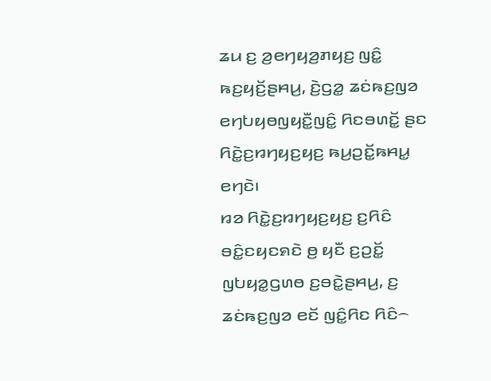ꤘꤣ ꤢ꤬ ꤤ꤬ꤕꤚꤟꤤ꤬ꤊꤟꤢ꤬ ꤜꤢꤨ꤭ ꤒꤢ꤬ꤟꤢꤩ꤬ꤔꤌꤣ꤬, ꤢꤧ꤬ꤞꤤ꤭ ꤘꤢꤦꤒꤢ꤬ꤜꤤ ꤕꤚꤝꤟꤥꤜꤟꤢꤪ꤭ꤜꤢꤨ꤭ ꤖꤢꤋꤛꤢꤩ꤭ ꤔꤢ ꤖꤢꤧ꤭ꤢ꤬ꤙꤚꤟꤢ꤬ꤟꤢ꤬ ꤒꤣ꤬ꤑꤢꤩ꤭ꤒꤌꤣ꤭ ꤕꤚꤢꤧ꤯
ꤙꤤ ꤖꤢꤧ꤭ꤢ꤬ꤙꤚꤟꤢ꤬ꤟꤢ꤬ ꤢ꤬ꤖꤢꤨ ꤋꤢꤨ꤭ꤢꤟꤢꤎꤢꤧ ꤥ꤬ ꤟꤢꤪ ꤢ꤬ꤑꤢꤩ꤭ ꤜꤝꤟꤤ꤭ꤞꤛꤥ ꤢ꤬ꤋꤢꤧ꤭ꤔꤌꤣ꤬, ꤢ꤬ ꤘꤢꤦꤒꤢ꤬ꤜꤤ ꤕꤢꤩ ꤜꤢꤨ꤭ꤖꤢ ꤖꤢꤨ꤮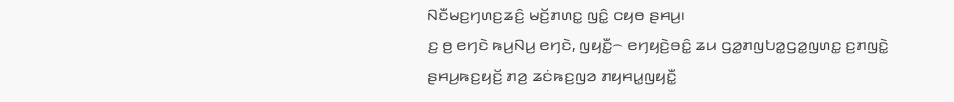ꤡꤢꤪꤗꤢ꤬ꤚꤛꤢ꤬ꤘꤢꤨ꤬ ꤗꤢꤩ꤬ꤊꤛꤢ꤭ ꤜꤢꤨ꤭ ꤍꤟꤥ ꤔꤌꤣ꤬꤯
ꤢ꤬ ꤥ꤬ ꤕꤚꤢꤧ ꤒꤣ꤬ꤡꤣ꤬ ꤕꤚꤢꤧ, ꤜꤟꤢꤪ꤭꤮ ꤕꤚꤟꤢꤧ꤬ꤋꤢꤨ꤭ ꤘꤣ ꤞꤤ꤭ꤊꤜꤝꤤ꤭ꤞꤤ꤭ꤜꤛꤢ꤭ ꤢ꤬ꤊꤜꤢꤧ꤭ ꤔꤌꤣ꤬ꤒꤢ꤬ꤟꤢꤩ꤬ ꤊꤤ꤬ ꤘꤢꤦꤒꤢ꤬ꤜꤤ ꤊꤟꤌꤣ꤭ꤜꤟꤢꤪ꤭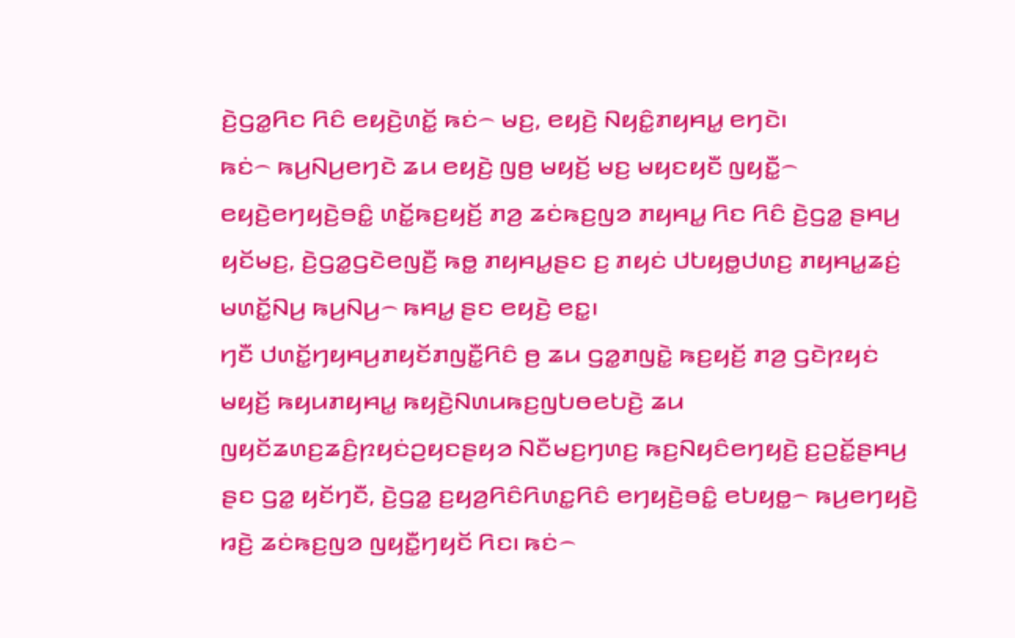ꤢꤧ꤬ꤞꤤ꤭ꤖꤢ ꤖꤢꤨ ꤕꤟꤢꤧ꤬ꤛꤢꤩ꤭ ꤒꤢꤦ꤮ ꤗꤢ꤬, ꤕꤟꤢꤧ꤬ ꤡꤟꤢꤨ꤭ꤊꤟꤌꤣ꤭ ꤕꤚꤢꤧ꤯
ꤒꤢꤦ꤮ ꤒꤣ꤬ꤡꤣ꤬ꤕꤚꤢꤧ ꤘꤣ ꤕꤟꤢꤧ꤬ ꤜꤥ꤬ ꤗꤟꤢꤩ꤬ ꤗꤢ꤬ ꤗꤟꤢꤟꤢꤪ ꤜꤟꤢꤪ꤭꤮ ꤕꤟꤢꤧ꤬ꤕꤚꤟꤢꤧ꤬ꤋꤢꤨ꤭ ꤛꤢꤩ꤭ꤒꤢ꤬ꤟꤢꤩ꤬ ꤊꤤ꤬ ꤘꤢꤦꤒꤢ꤬ꤜꤤ ꤊꤟꤌꤣ꤭ ꤖꤢ ꤖꤢꤨ ꤢꤧ꤬ꤞꤤ꤭ ꤔꤌꤣ꤬ ꤟꤢꤩꤗꤢ꤬, ꤢꤧ꤬ꤞꤤ꤭ꤞꤢꤧꤕꤜꤢꤪ꤬ ꤒꤥ꤭ ꤊꤟꤌꤣ꤭ꤔꤢ ꤢ꤬ ꤊꤟꤢꤦ ꤓꤝꤟꤥ꤭ꤓꤛꤢ꤬ ꤊꤟꤌꤣ꤭ꤘꤢꤦ꤬ ꤗꤛꤢꤩ꤭ꤡꤣ꤬ ꤒꤣ꤬ꤡꤣ꤬꤮ ꤒꤌꤣ꤭ ꤔꤢ ꤕꤟꤢꤧ꤬ ꤕꤢ꤭꤯
ꤚꤢꤪ ꤓꤛꤢꤩ꤭ꤚꤟꤌꤣ꤬ꤊꤟꤢꤩꤊꤜꤢꤪ꤭ꤖꤢꤨ ꤥ꤬ ꤘꤣ ꤞꤤ꤭ꤊꤜꤢꤧ꤭ ꤒꤢ꤬ꤟꤢꤩ꤬ ꤊꤤ꤬ ꤞꤢꤧꤐꤟꤢꤦ ꤗꤟꤢꤩ꤬ ꤒꤟꤣꤊꤟꤌꤣ꤭ ꤒꤟꤢꤧ꤬ꤡꤛꤣꤒꤢ꤬ꤜꤝꤥꤕꤝꤢꤧ꤬ ꤘꤣ ꤜꤟꤢꤩꤘꤛꤢ꤬ꤘꤢꤨ꤬ꤐꤟꤢꤦꤑꤟꤢꤔꤟꤤ ꤡꤢꤪꤗꤢ꤬ꤚꤛꤢ꤬ ꤒꤢ꤬ꤡꤟꤢꤨꤕꤚꤟꤢꤧ꤬ ꤢ꤬ꤑꤢꤩ꤭ꤔꤌꤣ꤬ ꤔꤢ ꤞꤤ꤭ ꤟꤢꤩꤚꤢꤪ, ꤢꤧ꤬ꤞꤤ꤭ ꤢ꤬ꤟꤤ꤬ꤖꤢꤨꤖꤛꤢ꤭ꤖꤢꤨ ꤕꤚꤟꤢꤧ꤬ꤋꤢꤨ꤭ ꤕꤝꤟꤥ꤭꤮ ꤒꤣ꤬ꤕꤚꤟꤢꤧ꤬ ꤙꤢꤧ꤬ ꤘꤢꤦꤒꤢ꤬ꤜꤤ ꤜꤟꤢꤪ꤭ꤚꤟꤢꤩ ꤖꤢ꤯ ꤒꤢꤦ꤮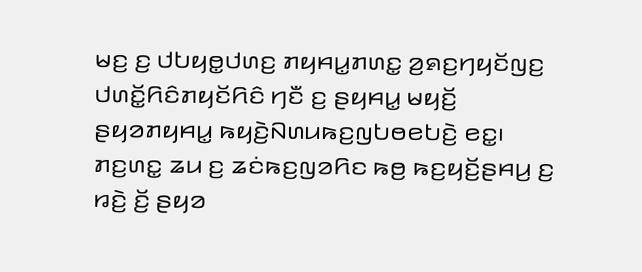ꤗꤢ꤬ ꤢ꤬ ꤓꤝꤟꤥ꤭ꤓꤛꤢ꤬ ꤊꤟꤌꤣ꤭ꤊꤛꤢ꤭ ꤤ꤬ꤎꤢ꤬ꤚꤟꤢꤩꤜꤢ꤬ ꤓꤛꤢꤩ꤭ꤖꤢꤨꤊꤟꤢꤩꤖꤢꤨ ꤚꤢꤪ ꤢ꤬ ꤔꤟꤌꤣ꤭ ꤗꤟꤢꤩ꤬ ꤔꤟꤤꤊꤟꤌꤣ꤭ ꤒꤟꤢꤧ꤬ꤡꤛꤣꤒꤢ꤬ꤜꤝꤥꤕꤝꤢꤧ꤬ ꤕꤢ꤭꤯ ꤊꤢ꤬ꤛꤢ꤭ ꤘꤣ ꤢ꤬ ꤘꤢꤦꤒꤢ꤬ꤜꤤꤖꤢ ꤒꤥ꤬ ꤒꤢ꤬ꤟꤢꤩ꤬ꤔꤌꤣ꤬ ꤢ꤬ ꤙꤢꤧ꤬ ꤢꤩ꤬ ꤔꤟꤤ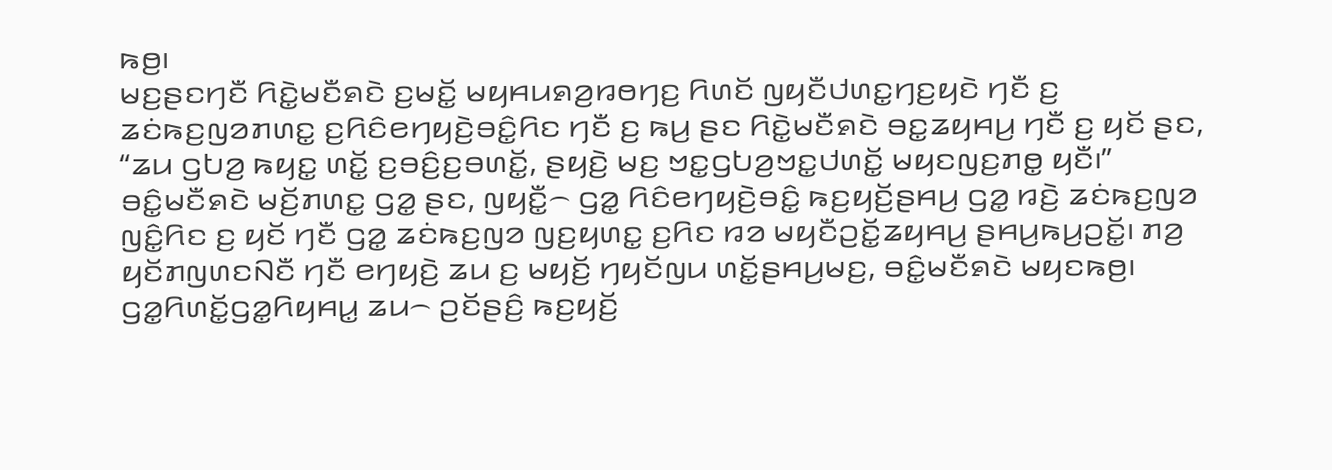ꤒꤥ꤬꤯
ꤗꤢ꤬ꤔꤢꤚꤢꤪ ꤖꤢꤧ꤭ꤗꤢꤪꤎꤢꤧ ꤢ꤬ꤗꤢꤩ꤭ ꤗꤟꤌꤣꤎꤤ꤬ꤙꤥꤚꤢ꤬ ꤖꤛꤢꤩ ꤜꤟꤢꤪꤓꤛꤢ꤭ꤚꤢ꤬ꤟꤢꤧ ꤚꤢꤪ ꤢ꤬ ꤘꤢꤦꤒꤢ꤬ꤜꤤꤊꤛꤢ꤭ ꤢ꤬ꤖꤢꤨꤕꤚꤟꤢꤧ꤬ꤋꤢꤨ꤭ꤖꤢ ꤚꤢꤪ ꤢ꤬ ꤒꤣ꤬ ꤔꤢ ꤖꤢꤧ꤭ꤗꤢꤪꤎꤢꤧ ꤋꤢ꤭ꤘꤟꤌꤣ꤬ ꤚꤢꤪ ꤢ꤬ ꤟꤢꤩ ꤔꤢ, “ꤘꤣ ꤞꤝꤤ꤬ ꤒꤟꤢ꤭ ꤛꤢꤩ꤭ ꤢ꤬ꤋꤢꤨ꤬ꤢ꤬ꤋꤛꤢꤩ꤭, ꤔꤟꤢꤧ꤬ ꤗꤢ꤬ ꤠꤢ꤭ꤞꤝꤤ꤬ꤠꤢ꤭ꤓꤛꤢꤩ꤭ ꤗꤟꤢꤜꤢ꤬ꤊꤥ꤭ ꤟꤢꤪ꤯”
ꤋꤢꤨ꤭ꤗꤢꤪꤎꤢꤧ ꤗꤢꤩ꤬ꤊꤛꤢ꤭ ꤞꤤ꤭ ꤔꤢ, ꤜꤟꤢꤪ꤭꤮ ꤞꤤ꤭ ꤖꤢꤨꤕꤚꤟꤢꤧ꤬ꤋꤢꤨ꤭ ꤒꤢ꤬ꤟꤢꤩ꤬ꤔꤌꤣ꤬ ꤞꤤ꤭ ꤙꤢꤧ꤬ ꤘꤢꤦꤒꤢ꤬ꤜꤤ ꤜꤢꤨ꤭ꤖꤢ ꤢ꤬ ꤟꤢꤩ ꤚꤢꤪ ꤞꤤ꤭ ꤘꤢꤦꤒꤢ꤬ꤜꤤ ꤜꤢ꤬ꤟꤛꤢ꤭ ꤢ꤬ꤖꤢ ꤙꤤ ꤗꤟꤢꤪꤑꤢꤩ꤭ꤘꤟꤌꤣ꤬ ꤔꤌꤣ꤬ꤒꤣ꤬ꤑꤢꤩ꤭꤯ ꤊꤤ꤬ ꤟꤢꤩꤊꤜꤛꤢꤡꤢꤪ ꤚꤢꤪ ꤕꤚꤟꤢꤧ꤬ ꤘꤣ ꤢ꤬ ꤗꤟꤢꤩ꤬ ꤚꤟꤢꤩꤜꤣ ꤛꤢꤩ꤭ꤔꤌꤣ꤬ꤗꤢ꤬, ꤋꤢꤨ꤭ꤗꤢꤪꤎꤢꤧ ꤗꤟꤢꤒꤥ꤬꤯ ꤞꤤ꤭ꤖꤛꤢꤩ꤭ꤞꤤ꤭ꤖꤟꤌꤣ꤭ ꤘꤣ꤮ ꤑꤢꤩꤔꤢꤨ꤬ ꤒꤢ꤬ꤟꤢꤩ꤬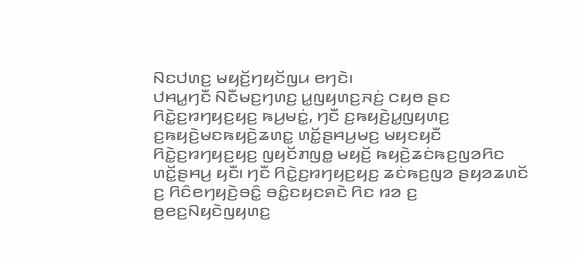ꤡꤢꤓꤛꤢ꤬ ꤗꤟꤢꤩ꤬ꤚꤟꤢꤩꤜꤣ ꤕꤚꤢꤧ꤯
ꤓꤌꤣ꤭ꤚꤢꤪ ꤡꤢꤪꤗꤢ꤬ꤚꤛꤢ꤬ ꤣ꤭ꤜꤟꤛꤢ꤬ꤏꤢꤦ꤬ ꤍꤟꤥ ꤔꤢ ꤖꤢꤧ꤭ꤢ꤬ꤙꤚꤟꤢ꤬ꤟꤢ꤬ ꤒꤣ꤬ꤗꤢꤦ꤭, ꤚꤢꤪ ꤢ꤬ꤒꤟꤢꤧ꤬ꤣ꤭ꤜꤟꤛꤢ꤬ ꤢ꤬ꤒꤟꤢꤧ꤬ꤗꤢꤒꤟꤢꤧ꤬ꤘꤛꤢ꤭ ꤛꤢꤩ꤭ꤔꤌꤣ꤬ꤗꤢ꤬ ꤗꤟꤢꤟꤢꤪ ꤖꤢꤧ꤭ꤢ꤬ꤙꤚꤟꤢ꤬ꤟꤢ꤬ ꤜꤟꤢꤩꤊꤜꤥ꤭ ꤗꤟꤢꤩ꤬ ꤒꤟꤢꤧ꤬ꤘꤢꤦꤒꤢ꤬ꤜꤤꤖꤢ ꤛꤢꤩ꤭ꤔꤌꤣ꤬ ꤟꤢꤪ꤯ ꤚꤢꤪ ꤖꤢꤧ꤭ꤢ꤬ꤙꤚꤟꤢ꤬ꤟꤢ꤬ ꤘꤢꤦꤒꤢ꤬ꤜꤤ ꤔꤟꤤꤘꤛꤢꤩ ꤢ꤬ ꤖꤢꤨꤕꤚꤟꤢꤧ꤬ꤋꤢꤨ꤭ ꤋꤢꤨ꤭ꤢꤟꤢꤎꤢꤧ ꤖꤢ ꤙꤤ ꤢ꤬ ꤥ꤬ꤕꤢ꤬ꤡꤟꤢꤧꤜꤟꤛꤢ꤬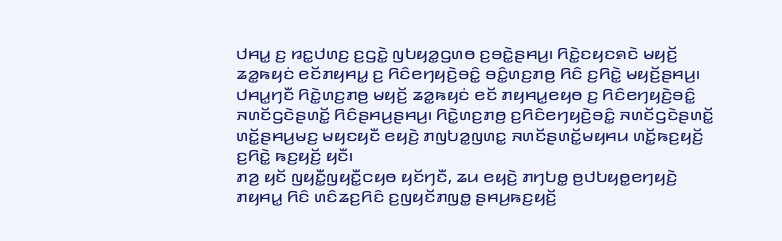ꤓꤌꤣ꤭ ꤢ꤬ ꤙꤢ꤭ꤓꤛꤢ꤬ ꤢ꤬ꤞꤢꤧ꤭ ꤜꤝꤟꤤ꤭ꤞꤛꤥ ꤢ꤬ꤋꤢꤧ꤭ꤔꤌꤣ꤬꤯ ꤖꤢꤧ꤭ꤢꤟꤢꤎꤢꤧ ꤗꤟꤢꤩ꤬ ꤘꤤ꤭ꤒꤟꤢꤦ ꤕꤢꤩꤊꤟꤌꤣ꤭ ꤢ꤬ ꤖꤢꤨꤕꤚꤟꤢꤧ꤬ꤋꤢꤨ꤭ ꤋꤢꤨ꤭ꤛꤢ꤬ꤊꤥ꤬ ꤖꤢꤨ ꤢ꤬ꤖꤢꤧ꤭ ꤗꤟꤢꤩ꤬ꤔꤌꤣ꤬꤯ ꤓꤌꤣ꤭ꤚꤢꤪ ꤖꤢꤧ꤭ꤛꤢ꤬ꤊꤥ꤬ ꤗꤟꤢꤩ꤬ ꤘꤤ꤭ꤒꤟꤢꤦ ꤕꤢꤩ ꤊꤟꤌꤣ꤭ꤕꤟꤥ ꤢ꤬ ꤖꤢꤨꤕꤚꤟꤢꤧ꤬ꤋꤢꤨ꤭ ꤏꤛꤢꤩꤞꤢꤧꤔꤛꤢꤩ꤭ ꤖꤢꤨꤔꤌꤣ꤬ꤔꤌꤣ꤬꤯ ꤖꤢꤧ꤭ꤛꤢ꤬ꤊꤥ꤬ ꤢ꤬ꤖꤢꤨꤕꤚꤟꤢꤧ꤬ꤋꤢꤨ꤭ ꤏꤛꤢꤩꤞꤢꤧꤔꤛꤢꤩ꤭ ꤛꤢꤩ꤭ꤔꤌꤣ꤬ꤗꤢ꤬ ꤗꤟꤢꤟꤢꤪ ꤕꤟꤢꤧ꤬ ꤊꤜꤝꤤ꤭ꤜꤛꤢ꤭ ꤏꤛꤢꤩꤔꤛꤢꤩ꤭ꤗꤟꤌꤣ ꤛꤢꤩ꤭ꤒꤢ꤬ꤟꤢꤩ꤬ ꤢ꤬ꤖꤢꤧ꤭ ꤒꤢ꤬ꤟꤢꤩ꤬ ꤟꤢꤪ꤯
ꤊꤤ꤬ ꤟꤢꤩ ꤜꤟꤢꤪ꤭ꤜꤟꤢꤪ꤭ꤍꤟꤥ ꤟꤢꤩꤚꤢꤪ, ꤘꤣ ꤕꤟꤢꤧ꤬ ꤊꤚꤝꤥ꤭ ꤥ꤬ꤓꤝꤟꤥ꤭ꤕꤚꤟꤢꤧ꤬ ꤊꤟꤌꤣ꤭ ꤖꤢꤨ ꤛꤢꤨꤘꤢ꤬ꤖꤢꤨ ꤢ꤬ꤜꤟꤢꤩꤊꤜꤥ꤭ ꤔꤌꤣ꤬ꤒꤢ꤬ꤟꤢꤩ꤬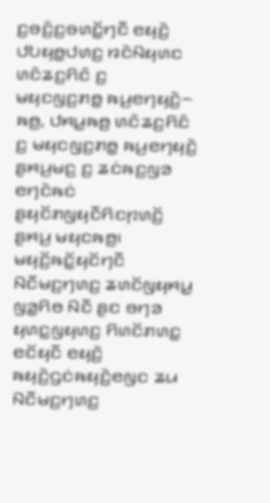ꤢ꤬ꤋꤢꤨ꤬ꤢ꤬ꤋꤛꤢꤩ꤭ꤚꤢꤪ ꤕꤟꤢꤧ꤬ ꤓꤝꤟꤥ꤭ꤓꤛꤢ꤬ ꤙꤢꤧꤡꤟꤛꤢ ꤛꤢꤨꤘꤢ꤬ꤖꤢꤨ ꤢ꤬ ꤗꤟꤢꤜꤢ꤬ꤊꤥ꤭ ꤒꤣ꤬ꤕꤚꤟꤢꤧ꤬꤮ ꤒꤥ꤬, ꤓꤌꤣ꤭ꤒꤥ꤬ ꤛꤢꤨꤘꤢ꤬ꤖꤢꤨ ꤢ꤬ ꤗꤟꤢꤜꤢ꤬ꤊꤥ꤭ ꤒꤣ꤬ꤕꤚꤟꤢꤧ꤬ ꤔꤌꤣ꤬ꤗꤢ꤬ ꤢ꤬ ꤘꤢꤦꤒꤢ꤬ꤜꤤ ꤕꤚꤢꤧꤒꤢꤦ ꤔꤟꤢꤩꤊꤜꤟꤢꤪꤖꤢꤐꤛꤢꤩ꤬ ꤔꤌꤣ꤬ ꤗꤟꤢꤒꤥ꤬꤯
ꤗꤟꤢꤩ꤬ꤒꤢꤩ꤭ꤟꤢꤩꤚꤢꤪ ꤡꤢꤪꤗꤢ꤬ꤚꤛꤢ꤬ ꤘꤛꤢꤩꤜꤟꤌꤣ꤭ ꤜꤤ꤭ꤖꤥ ꤡꤢꤪ ꤔꤢ ꤋꤚꤤ ꤟꤛꤢ꤭ꤜꤟꤛꤢ꤬ ꤖꤛꤢꤩꤊꤛꤢ꤭ ꤕꤢꤩꤟꤢꤪ ꤕꤟꤢꤧ꤬ ꤒꤟꤢꤧ꤬ꤞꤢꤦꤒꤟꤢꤧ꤬ꤕꤜꤢ ꤘꤣ ꤡꤢꤪꤗꤢ꤬ꤚꤛꤢ꤬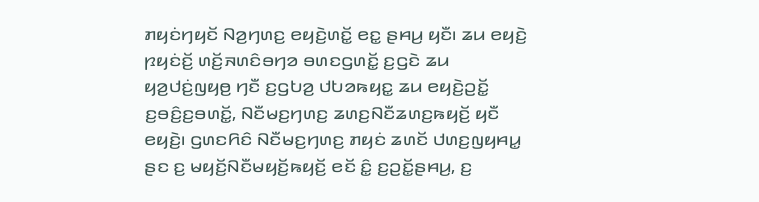ꤊꤟꤢꤦꤚꤟꤢꤩ ꤡꤤ꤬ꤚꤛꤢ꤬ ꤕꤟꤢꤧ꤬ꤛꤢꤩ꤭ ꤕꤢ꤭ ꤔꤌꤣ꤬ ꤟꤢꤪ꤯ ꤘꤣ ꤕꤟꤢꤧ꤬ ꤐꤟꤢꤦꤢꤩ꤬ ꤛꤢꤩ꤬ꤏꤛꤢꤨꤋꤚꤤ ꤋꤛꤢꤞꤛꤢꤩ꤭ ꤢ꤬ꤞꤢꤧ ꤘꤣ ꤟꤤ꤬ꤓꤢꤦ꤬ꤜꤟꤥ꤬ ꤚꤢꤪ ꤢ꤬ꤞꤝꤤ꤬ ꤓꤝꤤꤒꤟꤢ꤭ ꤘꤣ ꤕꤟꤢꤧ꤬ꤑꤢꤩ꤭ ꤢ꤬ꤋꤢꤨ꤬ꤢ꤬ꤋꤛꤢꤩ꤭, ꤡꤢꤪꤗꤢ꤬ꤚꤛꤢ꤬ ꤘꤛꤢ꤬ꤡꤢꤪꤘꤛꤢ꤬ꤒꤟꤢꤩ꤬ ꤟꤢꤪ ꤕꤟꤢꤧ꤬꤯ ꤞꤛꤢꤖꤢꤨ ꤡꤢꤪꤗꤢ꤬ꤚꤛꤢ꤬ ꤊꤟꤢꤦ ꤘꤛꤢꤩ ꤓꤛꤢ꤬ꤜꤟꤌꤣ꤭ ꤔꤢ ꤢ꤬ ꤗꤟꤢꤩ꤬ꤡꤢꤪꤗꤟꤢꤩ꤬ꤒꤟꤢꤩ꤬ ꤕꤢꤩ ꤢꤨ꤭ ꤢ꤬ꤑꤢꤩ꤭ꤔꤌꤣ꤬, ꤢ꤬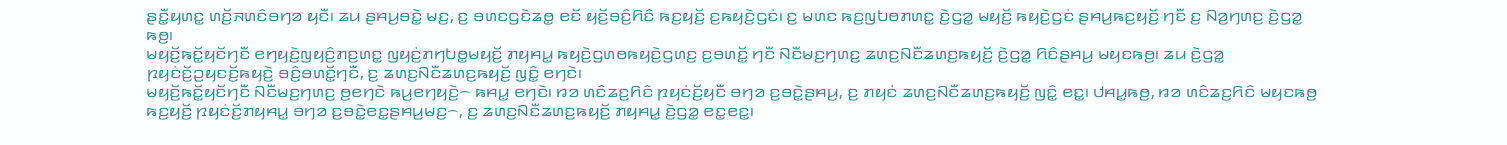ꤔꤢꤪ꤭ꤟꤛꤢ꤭ ꤛꤢꤩ꤬ꤏꤛꤢꤨꤋꤚꤤ ꤟꤢꤪ꤯ ꤘꤣ ꤔꤌꤣ꤬ꤋꤢꤧ꤭ ꤗꤢ꤬, ꤢ꤬ ꤋꤛꤢꤞꤢꤧꤘꤥ꤭ ꤕꤢꤩ ꤟꤢꤩ꤬ꤋꤢꤨ꤬ꤖꤢꤨ ꤒꤢ꤬ꤟꤢꤩ꤬ ꤢ꤬ꤒꤟꤢꤧ꤬ꤞꤢꤦ꤯ ꤢ꤬ ꤗꤛꤢ ꤒꤢ꤬ꤜꤝꤥꤊꤛꤢ꤭ ꤢꤧ꤬ꤞꤤ꤭ ꤗꤟꤢꤩ꤬ ꤒꤟꤢꤧ꤬ꤞꤢꤦ ꤔꤌꤣ꤬ꤒꤢ꤬ꤟꤢꤩ꤬ ꤚꤢꤪ ꤢ꤬ ꤡꤤ꤬ꤚꤛꤢ꤬ ꤢꤧ꤬ꤞꤤ꤭ ꤒꤥ꤬꤯
ꤗꤟꤢꤩ꤬ꤒꤢꤩ꤭ꤟꤢꤩꤚꤢꤪ ꤕꤚꤟꤢꤧ꤬ꤜꤟꤢꤨ꤬ꤊꤢ꤬ꤛꤢ꤭ ꤜꤟꤢꤦ꤬ꤊꤚꤝꤥ꤭ꤗꤟꤢꤩ꤬ ꤊꤟꤌꤣ꤭ ꤒꤟꤢꤧ꤬ꤞꤛꤥꤒꤟꤢꤧ꤬ꤞꤛꤢ꤬ ꤢ꤬ꤋꤛꤢꤩ꤭ ꤚꤢꤪ ꤡꤢꤪꤗꤢ꤬ꤚꤛꤢ꤬ ꤘꤛꤢ꤬ꤡꤢꤪꤘꤛꤢ꤬ꤒꤟꤢꤩ꤬ ꤢꤧ꤬ꤞꤤ꤭ ꤖꤢꤨꤔꤌꤣ꤬ ꤗꤟꤢꤒꤥ꤬꤯ ꤘꤣ ꤢꤧ꤬ꤞꤤ꤭ ꤐꤟꤢꤦꤢꤩ꤬ꤑꤟꤢꤢꤩ꤬ꤒꤟꤢꤧ꤬ ꤋꤢꤨ꤬ꤋꤛꤢꤩ꤭ꤚꤢꤪ, ꤢ꤬ ꤘꤛꤢ꤬ꤡꤢꤪꤘꤛꤢ꤬ꤒꤟꤢꤩ꤬ ꤜꤢꤨ꤭ ꤕꤚꤢꤧ꤯
ꤗꤟꤢꤩ꤬ꤒꤢꤩ꤭ꤟꤢꤩꤚꤢꤪ ꤡꤢꤪꤗꤢ꤬ꤚꤛꤢ꤬ ꤥ꤬ꤕꤚꤢꤧ ꤒꤣ꤬ꤕꤚꤟꤢꤧ꤬꤮ ꤒꤌꤣ꤭ ꤕꤚꤢꤧ꤯ ꤙꤤ ꤛꤢꤨꤘꤢ꤬ꤖꤢꤨ ꤐꤟꤢꤦꤢꤩ꤬ꤟꤢꤪ ꤋꤚꤤ ꤢ꤬ꤋꤢꤧ꤭ꤔꤌꤣ꤬, ꤢ꤬ ꤊꤟꤢꤦ ꤘꤛꤢ꤬ꤡꤢꤪꤘꤛꤢ꤬ꤒꤟꤢꤩ꤬ ꤜꤢꤨ꤭ ꤕꤢ꤭꤯ ꤓꤌꤣ꤭ꤒꤥ꤬, ꤙꤤ ꤛꤢꤨꤘꤢ꤬ꤖꤢꤨ ꤗꤟꤢꤒꤥ꤬ ꤒꤢ꤬ꤟꤢꤩ꤬ ꤐꤟꤢꤦꤢꤩ꤬ꤊꤟꤌꤣ꤭ ꤋꤚꤤ ꤢ꤬ꤋꤢꤧ꤭ꤕꤢ꤭ꤔꤌꤣ꤬ꤗꤢ꤬꤮, ꤢ꤬ ꤘꤛꤢ꤬ꤡꤢꤪꤘꤛꤢ꤬ꤒꤟꤢꤩ꤬ ꤊꤟꤌꤣ꤭ ꤢꤧ꤬ꤞꤤ꤭ ꤕꤢ꤭ꤕꤢ꤭꤯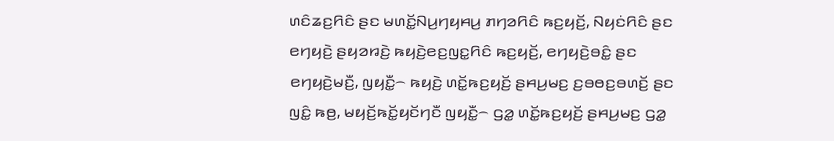ꤛꤢꤨꤘꤢ꤬ꤖꤢꤨ ꤔꤢ ꤗꤛꤢꤩ꤭ꤡꤣ꤬ꤚꤟꤌꤣ꤬ ꤊꤚꤤꤖꤢꤨ ꤒꤢ꤬ꤟꤢꤩ꤬, ꤡꤟꤢꤦꤖꤢꤨ ꤔꤢ ꤕꤚꤟꤢꤧ꤬ ꤔꤟꤤꤙꤢꤧ꤬ ꤒꤟꤢꤧ꤬ꤕꤢ꤬ꤜꤢ꤭ꤖꤢꤨ ꤒꤢ꤬ꤟꤢꤩ꤬, ꤕꤚꤟꤢꤧ꤬ꤋꤢꤨ꤭ ꤔꤢ ꤕꤚꤟꤢꤧ꤬ꤗꤢꤪ꤬, ꤜꤟꤢꤪ꤭꤮ ꤒꤟꤢꤧ꤬ ꤛꤢꤩ꤭ꤒꤢ꤬ꤟꤢꤩ꤬ ꤔꤌꤣ꤬ꤗꤢ꤬ ꤢ꤬ꤋꤥꤢ꤬ꤋꤛꤢꤩ꤬ ꤔꤢ ꤜꤢꤨ꤭ ꤒꤥ꤬, ꤗꤟꤢꤩ꤬ꤒꤢꤩ꤭ꤟꤢꤩꤚꤢꤪ ꤜꤟꤢꤪ꤭꤮ ꤞꤤ꤭ ꤛꤢꤩ꤭ꤒꤢ꤬ꤟꤢꤩ꤬ ꤔꤌꤣ꤬ꤗꤢ꤬ ꤞꤤ꤭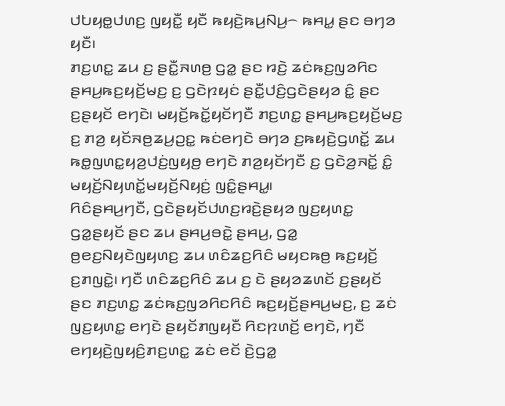ꤓꤝꤟꤥ꤭ꤓꤛꤢ꤬ ꤜꤟꤢꤪ꤭ ꤟꤢꤪ ꤒꤟꤢꤧ꤬ꤒꤣ꤬ꤡꤣ꤬꤮ ꤒꤌꤣ꤭ ꤔꤢ ꤋꤚꤤ ꤟꤢꤪ꤯
ꤊꤢ꤬ꤛꤢ꤭ ꤘꤣ ꤢ꤬ ꤔꤢꤪ꤭ꤏꤛꤥ꤬ ꤞꤤ꤭ ꤔꤢ ꤙꤢꤧ꤬ ꤘꤢꤦꤒꤢ꤬ꤜꤤꤖꤢ ꤔꤌꤣ꤬ꤒꤢ꤬ꤟꤢꤩ꤬ꤗꤢ꤬ ꤢ꤬ ꤞꤢꤧꤐꤟꤢꤦ ꤔꤢꤪ꤭ꤓꤢꤨ꤬ꤞꤢꤧꤔꤟꤤ ꤢꤨ꤭ ꤔꤢ ꤢ꤬ꤔꤟꤢꤩ ꤕꤚꤢꤧ꤯ ꤗꤟꤢꤩ꤬ꤒꤢꤩ꤭ꤟꤢꤩꤚꤢꤪ ꤊꤢ꤬ꤛꤢ꤭ ꤔꤌꤣ꤬ꤒꤢ꤬ꤟꤢꤩ꤬ꤗꤢ꤬ ꤢ꤬ ꤊꤤ꤬ ꤟꤢꤩꤏꤥ꤬ꤘꤣ꤬ꤑꤢ꤭ ꤒꤢꤦꤕꤚꤢꤧ ꤋꤚꤤ ꤢ꤬ꤒꤟꤢꤧ꤬ꤞꤛꤢꤩ꤭ ꤘꤣ ꤒꤥ꤭ꤜꤛꤢ꤭ꤟꤤ꤬ꤓꤢꤦ꤬ꤜꤟꤥ꤬ ꤕꤚꤢꤧ ꤊꤤ꤬ꤟꤢꤩꤚꤢꤪ ꤢ꤬ ꤞꤢꤧꤤ꤬ꤏꤢꤩ꤭ ꤢꤨ꤭ ꤗꤟꤢꤩ꤬ꤡꤟꤛꤢꤩ꤭ꤗꤟꤢꤩ꤬ꤡꤟꤢꤦ꤬ ꤜꤢꤨ꤭ꤔꤌꤣ꤭꤯
ꤖꤢꤨꤔꤌꤣ꤬ꤚꤢꤪ, ꤞꤢꤧꤔꤟꤢꤩꤓꤛꤢ꤬ꤙꤢꤧ꤬ꤔꤟꤤ ꤜꤢ꤬ꤟꤛꤢ꤭ ꤞꤤ꤭ꤔꤟꤢꤩ ꤔꤢ ꤘꤣ ꤔꤌꤣ꤬ꤋꤢꤧ꤭ ꤔꤌꤣ꤬, ꤞꤤ꤭ ꤥ꤬ꤕꤢ꤬ꤡꤟꤢꤧꤜꤟꤛꤢ꤬ ꤘꤣ ꤛꤢꤨꤘꤢ꤬ꤖꤢꤨ ꤗꤟꤢꤒꤥ꤬ ꤒꤢ꤬ꤟꤢꤩ꤬ ꤢ꤬ꤊꤜꤢꤧ꤭꤯ ꤚꤢꤪ ꤛꤢꤨꤘꤢ꤬ꤖꤢꤨ ꤘꤣ ꤢ꤬ ꤢꤧ ꤔꤟꤤꤘꤛꤢꤩ ꤢ꤬ꤔꤟꤢꤩ ꤔꤢ ꤊꤢ꤬ꤛꤢ꤭ ꤘꤢꤦꤒꤢ꤬ꤜꤤꤖꤢꤖꤢꤨ ꤒꤢ꤬ꤟꤢꤩ꤬ꤔꤌꤣ꤬ꤗꤢ꤬, ꤢ꤬ ꤘꤢꤦ ꤜꤢ꤬ꤟꤛꤢ꤭ ꤕꤚꤢꤧ ꤔꤟꤢꤩꤊꤜꤟꤢꤪ ꤖꤢꤐꤛꤢꤩ꤬ ꤕꤚꤢꤧ, ꤚꤢꤪ ꤕꤚꤟꤢꤧ꤬ꤜꤟꤢꤨ꤬ꤊꤢ꤬ꤛꤢ꤭ ꤘꤢꤦ ꤕꤢꤩ ꤢꤧ꤬ꤞꤤ꤭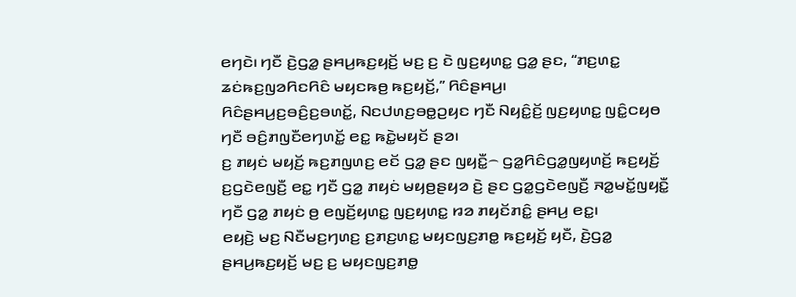ꤕꤚꤢꤧ꤯ ꤚꤢꤪ ꤢꤧ꤬ꤞꤤ꤭ ꤔꤌꤣ꤬ꤒꤢ꤬ꤟꤢꤩ꤬ ꤗꤢ꤬ ꤢ꤬ ꤢꤧ ꤜꤢ꤬ꤟꤛꤢ꤭ ꤞꤤ꤭ ꤔꤢ, “ꤊꤢ꤬ꤛꤢ꤭ ꤘꤢꤦꤒꤢ꤬ꤜꤤꤖꤢꤖꤢꤨ ꤗꤟꤢꤒꤥ꤬ ꤒꤢ꤬ꤟꤢꤩ꤬,” ꤖꤢꤨꤔꤌꤣ꤬꤯
ꤖꤢꤨꤔꤌꤣ꤬ꤢ꤬ꤋꤢꤨ꤬ꤢ꤬ꤋꤛꤢꤩ꤭, ꤡꤢꤓꤛꤢ꤬ꤋꤥ꤭ꤑꤟꤢ ꤚꤢꤪ ꤡꤟꤢꤨ꤭ꤢꤩ꤬ ꤜꤢ꤬ꤟꤛꤢ꤭ ꤜꤢꤨ꤭ꤍꤟꤥ ꤚꤢꤪ ꤋꤢꤨ꤬ꤊꤜꤢꤪꤕꤚꤛꤢꤩ꤭ ꤕꤢ꤭ ꤒꤢꤧ꤭ꤗꤟꤢꤩ ꤔꤤ꤯
ꤢ꤬ ꤊꤟꤢꤦ ꤗꤟꤢꤩ꤬ ꤒꤢ꤬ꤊꤜꤛꤢ꤬ ꤕꤢꤩ ꤞꤤ꤭ ꤔꤢ ꤜꤟꤢꤪ꤭꤮ ꤞꤤ꤭ꤖꤢꤨꤞꤤ꤭ꤜꤟꤛꤢꤩ꤬ ꤒꤢ꤬ꤟꤢꤩ꤬ ꤢ꤬ꤞꤢꤧꤕꤜꤢꤪ꤬ ꤕꤢ꤭ ꤚꤢꤪ ꤞꤤ꤭ ꤊꤟꤢꤦ ꤗꤟꤥ꤬ꤔꤟꤤ ꤢꤧ꤬ ꤔꤢ ꤞꤤ꤭ꤞꤢꤧꤕꤜꤢꤪ꤬ ꤏꤤ꤭ꤗꤢꤩ꤭ꤜꤟꤢꤪ꤭ ꤚꤢꤪ ꤞꤤ꤭ ꤊꤟꤢꤦ ꤥ꤬ ꤕꤜꤢꤩ꤬ꤟꤛꤢ꤭ ꤜꤢ꤬ꤟꤛꤢ꤭ ꤙꤤ ꤊꤟꤢꤩꤊꤢꤨ꤭ ꤔꤌꤣ꤬ ꤕꤢ꤭꤯
ꤕꤟꤢꤧ꤬ ꤗꤢ꤬ ꤡꤢꤪꤗꤢ꤬ꤚꤛꤢ꤬ ꤢ꤬ꤊꤢ꤬ꤛꤢ꤭ ꤗꤟꤢꤜꤢ꤬ꤊꤥ꤭ ꤒꤢ꤬ꤟꤢꤩ꤬ ꤟꤢꤪ, ꤢꤧ꤬ꤞꤤ꤭ ꤔꤌꤣ꤬ꤒꤢ꤬ꤟꤢꤩ꤬ ꤗꤢ꤬ ꤢ꤬ ꤗꤟꤢꤜꤢ꤬ꤊꤥ꤭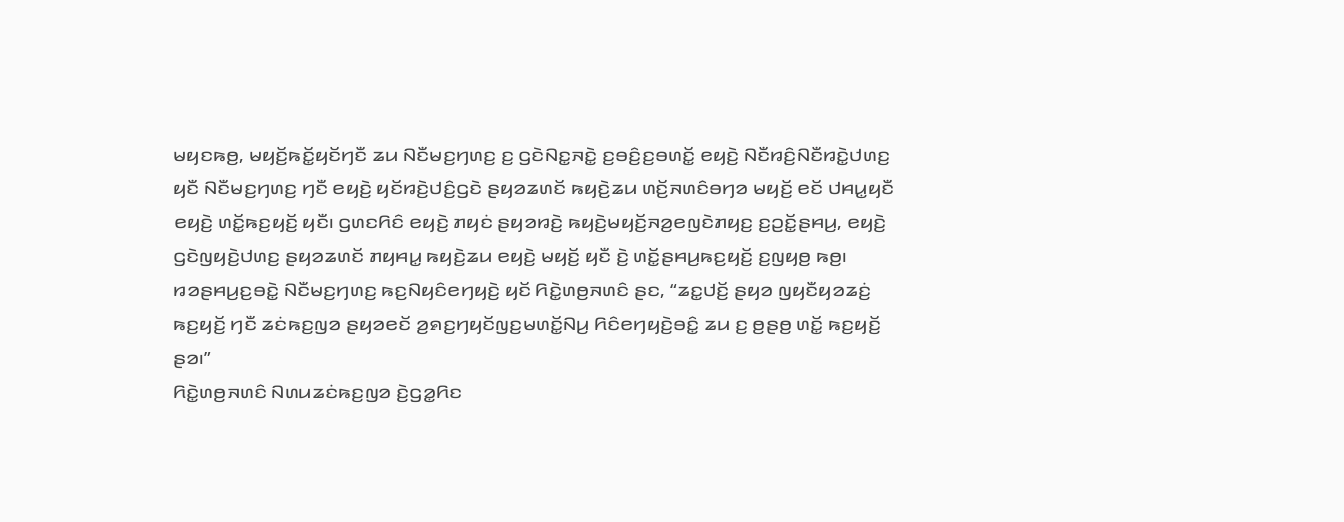ꤗꤟꤢꤒꤥ꤬, ꤗꤟꤢꤩ꤬ꤒꤢꤩ꤭ꤟꤢꤩꤚꤢꤪ ꤘꤣ ꤡꤢꤪꤗꤢ꤬ꤚꤛꤢ꤬ ꤢ꤬ ꤞꤢꤧꤡꤢ꤭ꤏꤢꤧ꤭ ꤢ꤬ꤋꤢꤨ꤬ꤢ꤬ꤋꤛꤢꤩ꤭ ꤕꤟꤢꤧ꤬ ꤡꤢꤪꤙꤢꤨ꤬ꤡꤢꤪꤙꤢꤧ꤭ꤓꤛꤢ꤬ ꤟꤢꤪ ꤡꤢꤪꤗꤢ꤬ꤚꤛꤢ꤬ ꤚꤢꤪ ꤕꤟꤢꤧ꤬ ꤟꤢꤩꤙꤢꤧ꤬ꤓꤢꤨ꤬ꤞꤢꤧ ꤔꤟꤤꤘꤛꤢꤩ ꤒꤟꤢꤧ꤬ꤘꤣ ꤛꤢꤩ꤬ꤏꤛꤢꤨꤋꤚꤤ ꤗꤟꤢꤩ꤬ ꤕꤢꤩ ꤓꤌꤣ꤭ꤟꤢꤪ ꤕꤟꤢꤧ꤬ ꤛꤢꤩ꤭ꤒꤢ꤬ꤟꤢꤩ꤬ ꤟꤢꤪ꤯ ꤞꤛꤢꤖꤢꤨ ꤕꤟꤢꤧ꤬ ꤊꤟꤢꤦ ꤔꤟꤤꤙꤢꤧ꤬ ꤒꤟꤢꤧ꤬ꤗꤟꤢꤩ꤬ꤏꤤ꤬ꤕꤜꤢꤧꤊꤟꤢ꤬ ꤢ꤬ꤑꤢꤩ꤭ꤔꤌꤣ꤬, ꤕꤟꤢꤧ꤬ ꤞꤢꤧꤜꤟꤢꤧ꤬ꤓꤛꤢ꤬ ꤔꤟꤤꤘꤛꤢꤩ ꤊꤟꤌꤣ꤭ ꤒꤟꤢꤧ꤬ꤘꤣ ꤕꤟꤢꤧ꤬ ꤗꤟꤢꤩ꤬ ꤟꤢꤪ ꤢꤧ꤬ ꤛꤢꤩ꤭ꤔꤌꤣ꤬ꤒꤢ꤬ꤟꤢꤩ꤬ ꤢ꤬ꤜꤟꤥ꤬ ꤒꤥ꤬꤯
ꤙꤤꤔꤌꤣ꤬ꤢ꤬ꤋꤢꤧ꤭ ꤡꤢꤪꤗꤢ꤬ꤚꤛꤢ꤬ ꤒꤢ꤬ꤡꤟꤢꤨꤕꤚꤟꤢꤧ꤬ ꤟꤢꤩ ꤖꤢꤧ꤭ꤛꤥ꤬ꤏꤛꤢꤨ ꤔꤢ, “ꤘꤢ꤭ꤓꤢꤩ꤬ ꤔꤟꤤ ꤜꤟꤢꤪꤟꤤꤘꤢꤦ꤬ ꤒꤢ꤬ꤟꤢꤩ꤬ ꤚꤢꤪ ꤘꤢꤦꤒꤢ꤬ꤜꤤ ꤔꤟꤤꤕꤢꤩ ꤤ꤬ꤎꤢ꤬ꤚꤟꤢꤩꤜꤢ꤬ꤗꤛꤢꤩ꤭ꤡꤣ꤬ ꤖꤢꤨꤕꤚꤟꤢꤧ꤬ꤋꤢꤨ꤭ ꤘꤣ ꤢ꤬ ꤥ꤬ꤔꤥ꤬ ꤛꤢꤩ꤭ ꤒꤢ꤬ꤟꤢꤩ꤬ ꤔꤤ꤯”
ꤖꤢꤧ꤭ꤛꤥ꤬ꤏꤛꤢꤨ ꤡꤛꤣꤘꤢꤦꤒꤢ꤬ꤜꤤ ꤢꤧ꤬ꤞꤤ꤭ꤖꤢ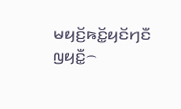ꤗꤟꤢꤩ꤬ꤒꤢꤩ꤭ꤟꤢꤩꤚꤢꤪ ꤜꤟꤢꤪ꤭꤮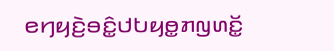ꤕꤚꤟꤢꤧ꤬ꤋꤢꤨ꤭ꤓꤝꤟꤥ꤭ꤊꤜꤛꤢꤩ꤭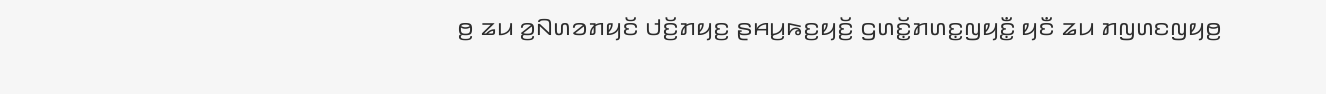ꤥ꤬ ꤘꤣ ꤤ꤬ꤡꤛꤤꤊꤟꤢꤩ ꤓꤢꤩ꤬ꤊꤟꤢ꤬ ꤔꤌꤣ꤬ꤒꤢ꤬ꤟꤢꤩ꤬ ꤞꤛꤢꤩ꤭ꤊꤛꤢ꤭ꤜꤟꤢꤪ꤭ ꤟꤢꤪ ꤘꤣ ꤊꤜꤛꤢꤜꤟꤥ꤬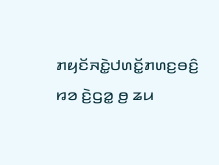ꤊꤟꤢꤩꤏꤢꤧ꤭ꤓꤛꤢꤩ꤭ꤊꤛꤢ꤬ꤋꤢꤨ꤬ ꤙꤤ ꤢꤧ꤬ꤞꤤ꤭ ꤥ꤬ ꤘꤣ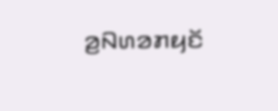ꤤ꤬ꤡꤛꤤꤊꤟꤢꤩ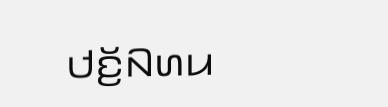ꤓꤢꤩ꤬ꤡꤛꤣ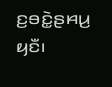ꤢ꤬ꤋꤢꤧ꤭ꤔꤌꤣ꤬ ꤟꤢꤪ꤯